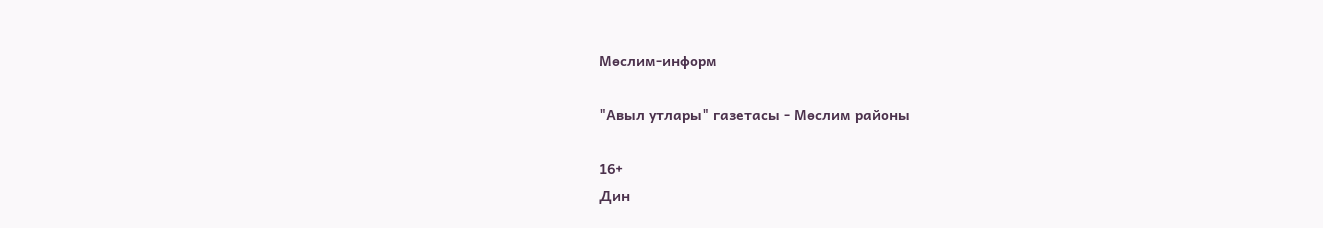Мөслим-информ

"Авыл утлары" газетасы - Мөслим районы

16+
Дин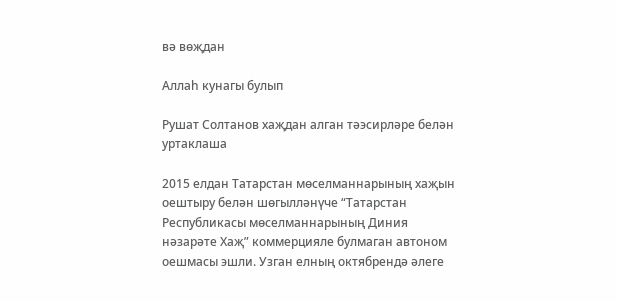вә вөҗдан

Аллаһ кунагы булып

Рушат Солтанов хаҗдан алган тәэсирләре белән уртаклаша

2015 елдан Татарстан мөселманнарының хаҗын оештыру белән шөгылләнүче “Татарстан Республикасы мөселманнарының Диния нәзарәте Хаҗ” коммерцияле булмаган автоном оешмасы эшли. Узган елның октябрендә әлеге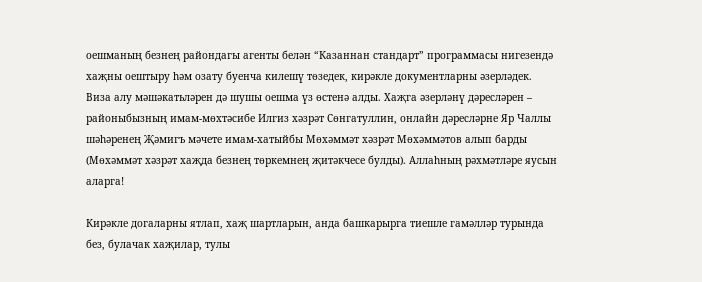оешманың безнең райондагы агенты белән “Казаннан стандарт” программасы нигезендә хаҗны оештыру һәм озату буенча килешү төзедек, кирәкле документларны әзерләдек. Виза алу мәшәкатьләрен дә шушы оешма үз өстенә алды. Хаҗга әзерләнү дәресләрен – районыбызның имам-мөхтәсибе Илгиз хәзрәт Сөнгатуллин, онлайн дәресләрне Яр Чаллы шәһәренең Җәмигъ мәчете имам-хатыйбы Мөхәммәт хәзрәт Мөхәммәтов алып барды (Мөхәммәт хәзрәт хаҗда безнең төркемнең җитәкчесе булды). Аллаһның рәхмәтләре яусын аларга!

Кирәкле догаларны ятлап, хаҗ шартларын, анда башкарырга тиешле гамәлләр турында без, булачак хаҗилар, тулы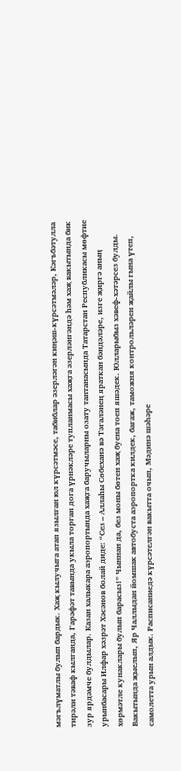мәгълүматлы булып бардык. Хаҗ кылучыга атап язылган юл күрсәтмәсе, табиблар әзерләгән киңәш-күрсәтмәләр, Кәгъбәтулла тирәли тәваф кылганда, Гарәфәт тавында укыла торган дога үрнәкләре тупланмасы хаҗга әзерләнгәндә һәм хаҗ вакытында бик зур ярдәмче булдылар. Казан халыкара аэропортында хаҗга баручыларны озату тантанасында Татарстан Республикасы мөфтие урынбасары Илфар хәзрәт Хәсәнов болай диде: “Сез – Аллаһы Сөбеханә вә Тәгаләнең яраткан бәндәләре, изге җиргә аның хөрмәтле кунаклары булып барасыз!” Чыннан да, без моны бөтен хаҗ буена тоеп яшәдек. Юлларыбыз хәвеф-хәтәрсез булды. Вакытында җыелып, Яр Чаллыдан йомшак автобуста аэропортка килдек, багаж, таможня контрольләрен җайлы гына үтеп, самолетта урын алдык. Расписаниедә күрсәтелгән вакытта очып, Мәдинә шәһәре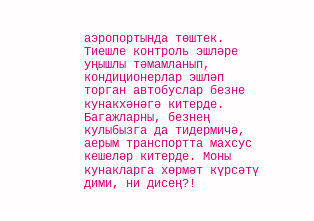аэропортында төштек. Тиешле контроль эшләре уңышлы тәмамланып, кондиционерлар эшләп торган автобуслар безне кунакхәнәгә китерде. Багажларны, безнең кулыбызга да тидермичә, аерым транспортта махсус кешеләр китерде. Моны кунакларга хөрмәт күрсәтү дими, ни дисең?!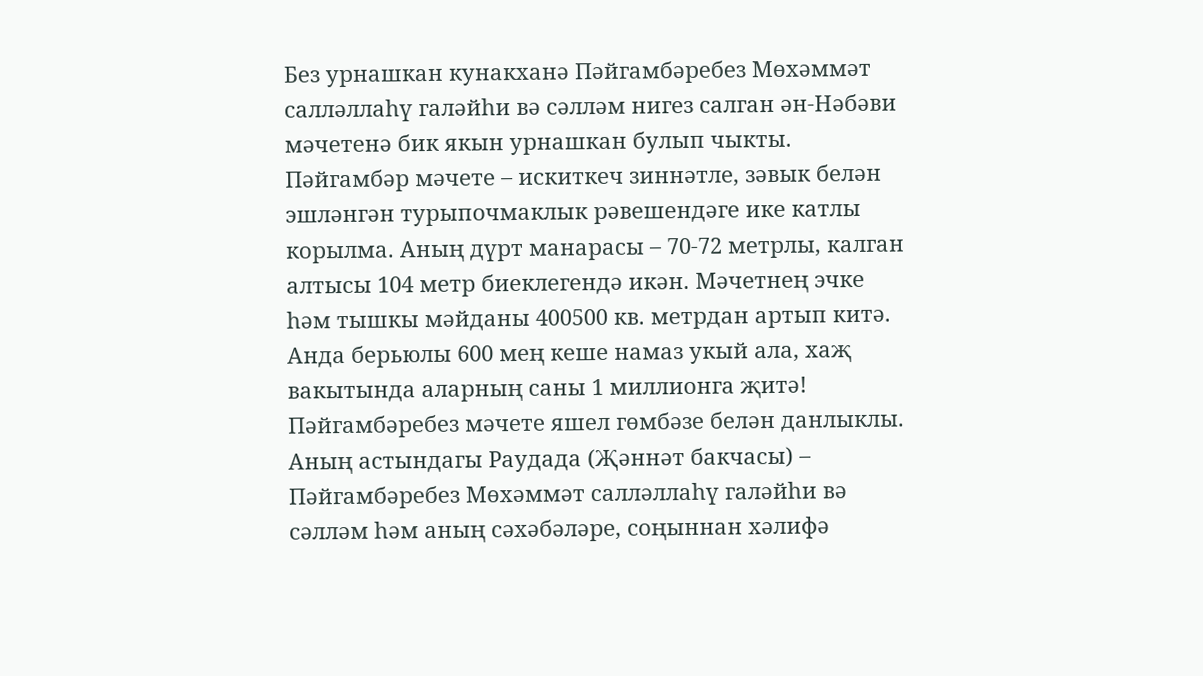Без урнашкан кунакханә Пәйгамбәребез Мөхәммәт салләллаһү галәйһи вә сәлләм нигез салган ән-Нәбәви мәчетенә бик якын урнашкан булып чыкты. Пәйгамбәр мәчете – искиткеч зиннәтле, зәвык белән эшләнгән турыпочмаклык рәвешендәге ике катлы корылма. Аның дүрт манарасы – 70-72 метрлы, калган алтысы 104 метр биеклегендә икән. Мәчетнең эчке һәм тышкы мәйданы 400500 кв. метрдан артып китә. Анда берьюлы 600 мең кеше намаз укый ала, хаҗ вакытында аларның саны 1 миллионга җитә! Пәйгамбәребез мәчете яшел гөмбәзе белән данлыклы. Аның астындагы Раудада (Җәннәт бакчасы) – Пәйгамбәребез Мөхәммәт салләллаһү галәйһи вә сәлләм һәм аның сәхәбәләре, соңыннан хәлифә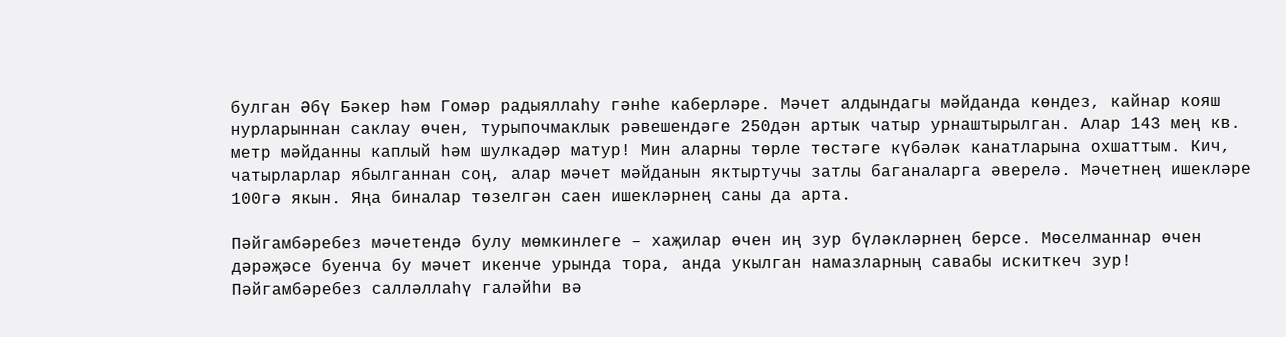булган Әбү Бәкер һәм Гомәр радыяллаһу гәнһе каберләре. Мәчет алдындагы мәйданда көндез, кайнар кояш нурларыннан саклау өчен, турыпочмаклык рәвешендәге 250дән артык чатыр урнаштырылган. Алар 143 мең кв. метр мәйданны каплый һәм шулкадәр матур! Мин аларны төрле төстәге күбәләк канатларына охшаттым. Кич, чатырларлар ябылганнан соң, алар мәчет мәйданын яктыртучы затлы баганаларга әверелә. Мәчетнең ишекләре 100гә якын. Яңа биналар төзелгән саен ишекләрнең саны да арта.

Пәйгамбәребез мәчетендә булу мөмкинлеге – хаҗилар өчен иң зур бүләкләрнең берсе. Мөселманнар өчен дәрәҗәсе буенча бу мәчет икенче урында тора, анда укылган намазларның савабы искиткеч зур! Пәйгамбәребез салләллаһү галәйһи вә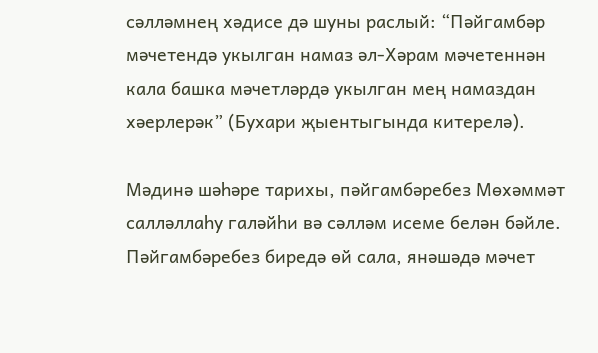сәлләмнең хәдисе дә шуны раслый: “Пәйгамбәр мәчетендә укылган намаз әл-Хәрам мәчетеннән кала башка мәчетләрдә укылган мең намаздан хәерлерәк” (Бухари җыентыгында китерелә).

Мәдинә шәһәре тарихы, пәйгамбәребез Мөхәммәт салләллаһу галәйһи вә сәлләм исеме белән бәйле. Пәйгамбәребез биредә өй сала, янәшәдә мәчет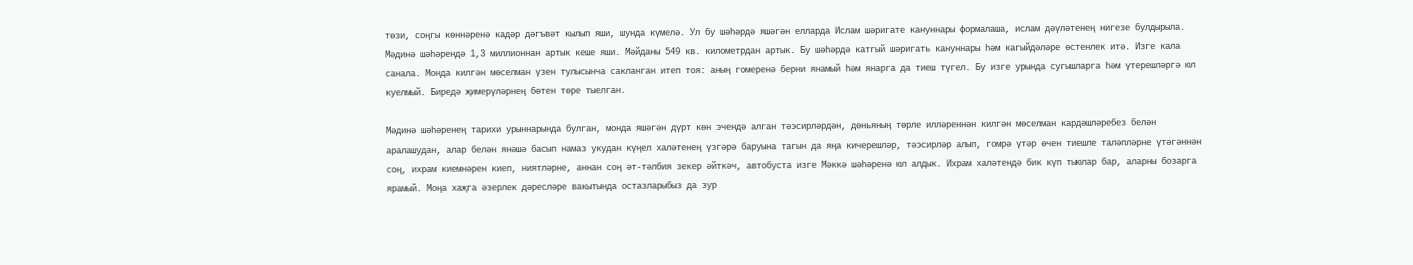төзи, соңгы көннәренә кадәр дәгъвәт кылып яши, шунда күмелә. Ул бу шәһәрдә яшәгән елларда Ислам шәригате кануннары формалаша, ислам дәүләтенең нигезе булдырыла. Мәдинә шәһәрендә 1,3 миллионнан артык кеше яши. Мәйданы 549 кв. километрдан артык. Бу шәһәрдә катгый шәригать кануннары һәм кагыйдәләре өстенлек итә. Изге кала санала. Монда килгән мөселман үзен тулысынча сакланган итеп тоя: аның гомеренә берни янамый һәм янарга да тиеш түгел. Бу изге урында сугышларга һәм үтерешләргә юл куелмый. Биредә җимерүләрнең бөтен төре тыелган.

Мәдинә шәһәренең тарихи урыннарында булган, монда яшәгән дүрт көн эчендә алган тәэсирләрдән, дөньяның төрле илләреннән килгән мөселман кардәшләребез белән аралашудан, алар белән янәшә басып намаз укудан күңел халәтенең үзгәрә баруына тагын да яңа кичерешләр, тәэсирләр алып, гомрә үтәр өчен тиешле таләпләрне үтәгәннән соң, ихрам киемнәрен киеп, ниятләрне, аннан соң әт-тәлбия зекер әйткәч, автобуста изге Мәккә шәһәренә юл алдык. Ихрам халәтендә бик күп тыюлар бар, аларны бозарга ярамый. Моңа хаҗга әзерлек дәресләре вакытында остазларыбыз да зур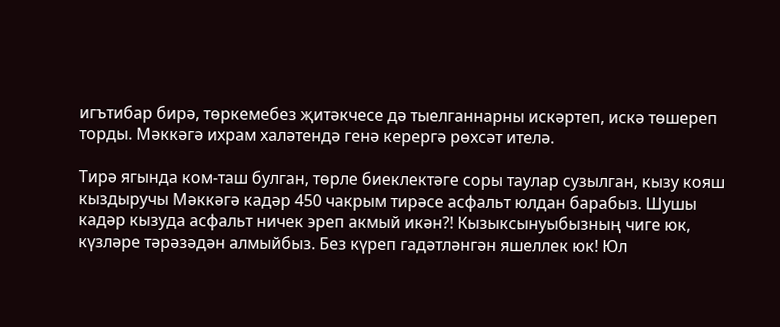игътибар бирә, төркемебез җитәкчесе дә тыелганнарны искәртеп, искә төшереп торды. Мәккәгә ихрам халәтендә генә керергә рөхсәт ителә.

Тирә ягында ком-таш булган, төрле биеклектәге соры таулар сузылган, кызу кояш кыздыручы Мәккәгә кадәр 450 чакрым тирәсе асфальт юлдан барабыз. Шушы кадәр кызуда асфальт ничек эреп акмый икән?! Кызыксынуыбызның чиге юк, күзләре тәрәзәдән алмыйбыз. Без күреп гадәтләнгән яшеллек юк! Юл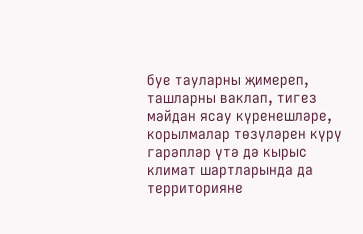буе тауларны җимереп, ташларны ваклап, тигез мәйдан ясау күренешләре, корылмалар төзүләрен күрү гарәпләр үтә дә кырыс климат шартларында да территорияне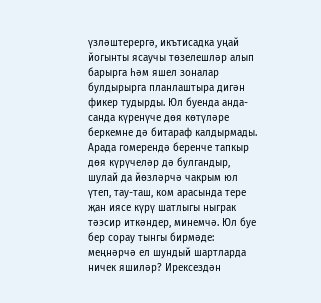үзләштерергә, икътисадка уңай йогынты ясаучы төзелешләр алып барырга һәм яшел зоналар булдырырга планлаштыра дигән фикер тудырды. Юл буенда анда-санда күренүче дөя көтүләре беркемне дә битараф калдырмады. Арада гомерендә беренче тапкыр дөя күрүчеләр дә булгандыр, шулай да йөзләрчә чакрым юл үтеп, тау-таш, ком арасында тере җан иясе күрү шатлыгы ныграк тәэсир иткәндер, минемчә. Юл буе бер сорау тынгы бирмәде: меңнәрчә ел шундый шартларда ничек яшиләр? Ирексездән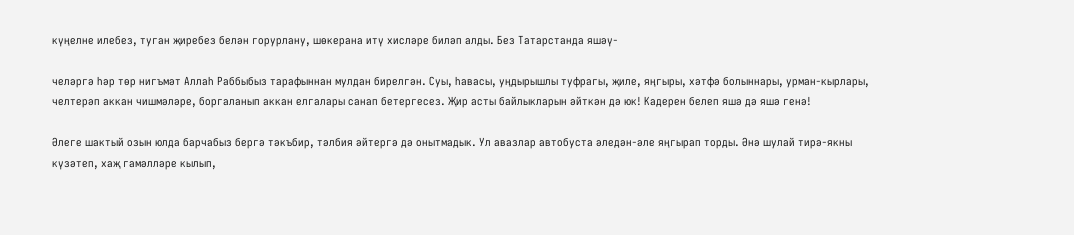күңелне илебез, туган җиребез белән горурлану, шөкерана итү хисләре биләп алды. Без Татарстанда яшәү-

челәргә һәр төр нигъмәт Аллаһ Раббыбыз тарафыннан мулдан бирелгән. Суы, һавасы, уңдырышлы туфрагы, җиле, яңгыры, хәтфә болыннары, урман-кырлары, челтерәп аккан чишмәләре, боргаланып аккан елгалары санап бетергесез. Җир асты байлыкларын әйткән дә юк! Кадерен белеп яшә дә яшә генә!

Әлеге шактый озын юлда барчабыз бергә тәкъбир, тәлбия әйтергә дә онытмадык. Ул авазлар автобуста әледән-әле яңгырап торды. Әнә шулай тирә-якны күзәтеп, хаҗ гамәлләре кылып,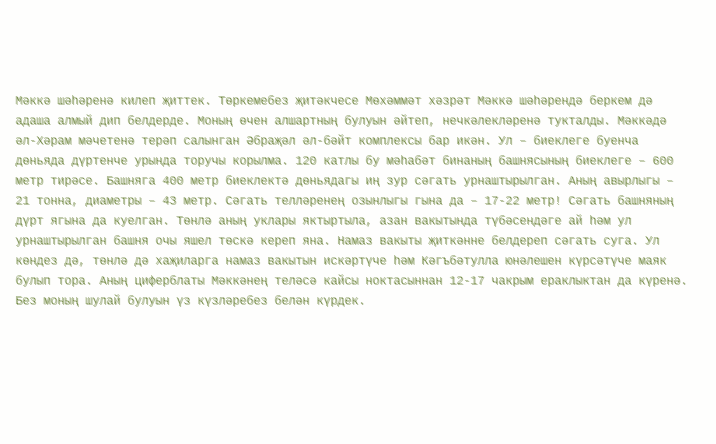Мәккә шәһәренә килеп җиттек. Төркемебез җитәкчесе Мөхәммәт хәзрәт Мәккә шәһәрендә беркем дә адаша алмый дип белдерде. Моның өчен алшартның булуын әйтеп, нечкәлекләренә тукталды. Мәккәдә әл-Хәрам мәчетенә терәп салынган Әбраҗәл әл-бәйт комплексы бар икән. Ул – биеклеге буенча дөньяда дүртенче урында торучы корылма. 120 катлы бу мәһабәт бинаның башнясының биеклеге – 600 метр тирәсе. Башняга 400 метр биеклектә дөньядагы иң зур сәгать урнаштырылган. Аның авырлыгы – 21 тонна, диаметры – 43 метр. Сәгать телләренең озынлыгы гына да – 17-22 метр! Сәгать башняның дүрт ягына да куелган. Төнлә аның уклары яктыртыла, азан вакытында түбәсендәге ай һәм ул урнаштырылган башня очы яшел төскә кереп яна. Намаз вакыты җиткәнне белдереп сәгать суга. Ул көндез дә, төнлә дә хаҗиларга намаз вакытын искәртүче һәм Кәгъбәтулла юнәлешен күрсәтүче маяк булып тора. Аның циферблаты Мәккәнең теләсә кайсы ноктасыннан 12-17 чакрым ераклыктан да күренә. Без моның шулай булуын үз күзләребез белән күрдек.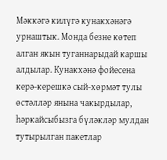Мәккәгә килүгә кунакхәнәгә урнаштык. Монда безне көтеп алган якын туганнарыдай каршы алдылар. Кунакхәнә фойесена керә-керешкә сый-хөрмәт тулы өстәлләр янына чакырдылар, һәркайсыбызга бүләкләр мулдан тутырылган пакетлар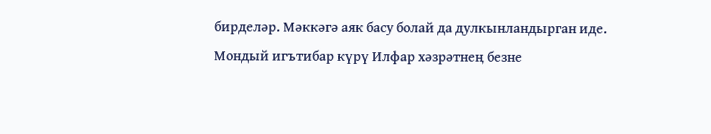бирделәр. Мәккәгә аяк басу болай да дулкынландырган иде. Мондый игътибар күрү Илфар хәзрәтнең безне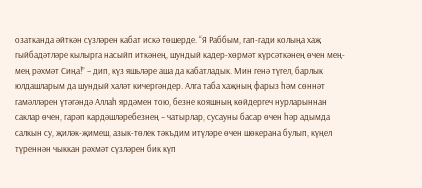озатканда әйткән сүзләрен кабат искә төшерде. “Я Раббым, гап-гади колыңа хаҗ гыйбадәтләре кылырга насыйп иткәнең, шундый кадер-хөрмәт күрсәткәнең өчен мең-мең рәхмәт Сиңа!” – дип, күз яшьләре аша да кабатладык. Мин генә түгел, барлык юлдашларым да шундый халәт кичергәндер. Алга таба хаҗның фарыз һәм сөннәт гамәлләрен үтәгәндә Аллаһ ярдәмен тою, безне кояшның көйдергеч нурларыннан саклар өчен, гарәп кардәшләребезнең – чатырлар, сусауны басар өчен һәр адымда салкын су, җиләк-җимеш, азык-төлек тәкъдим итүләре өчен шөкерана булып, күңел түреннән чыккан рәхмәт сүзләрен бик күп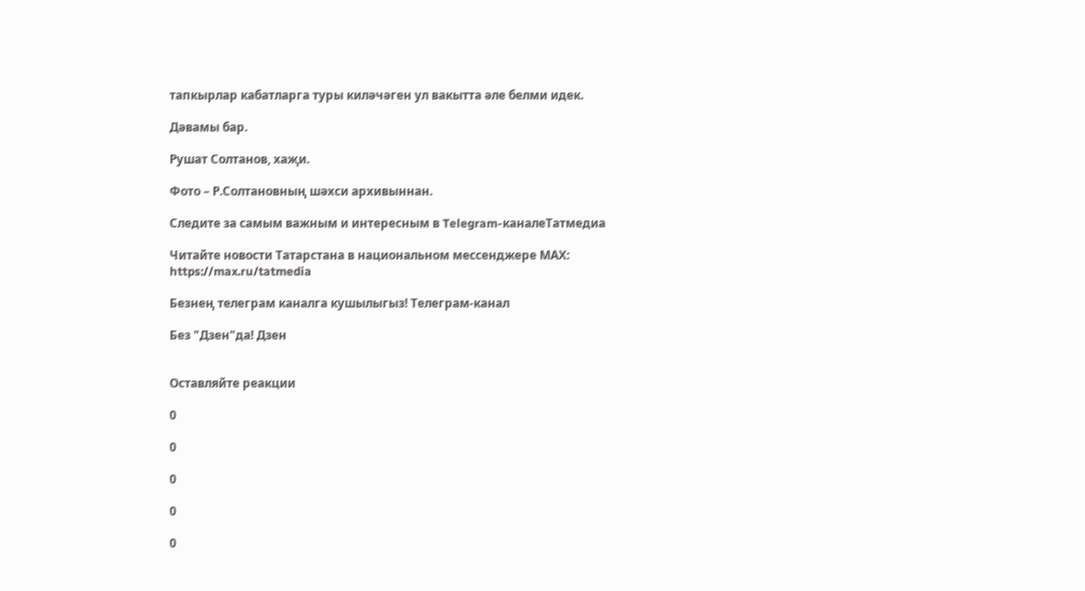тапкырлар кабатларга туры киләчәген ул вакытта әле белми идек.

Дәвамы бар.

Рушат Солтанов, хаҗи.

Фото – Р.Солтановның шәхси архивыннан.

Следите за самым важным и интересным в Telegram-каналеТатмедиа

Читайте новости Татарстана в национальном мессенджере MАХ: https://max.ru/tatmedia

Безнең телеграм каналга кушылыгыз! Телеграм-канал

Без "Дзен"да! Дзен


Оставляйте реакции

0

0

0

0

0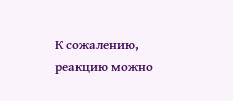К сожалению, реакцию можно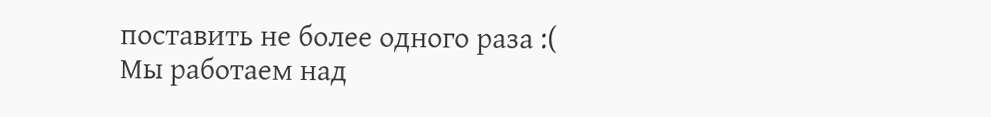поставить не более одного раза :(
Мы работаем над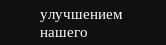улучшением нашего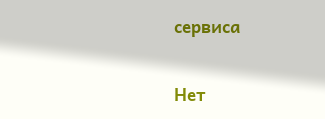сервиса

Нет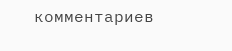комментариев